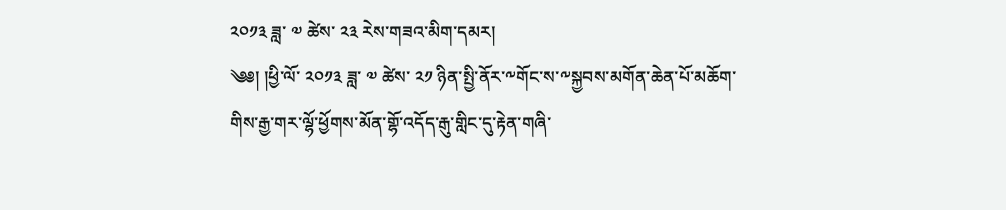༢༠༡༣ ཟླ་ ༧ ཚེས་ ༢༣ རེས་གཟའ་མིག་དམར།
༄༅། །ཕྱི་ལོ་ ༢༠༡༣ ཟླ་ ༧ ཚེས་ ༢༡ ཉིན་སྤྱི་ནོར་༸གོང་ས་༸སྐྱབས་མགོན་ཆེན་པོ་མཆོག་གིས་རྒྱ་གར་ལྷོ་ཕྱོགས་མོན་གྷོ་འདོད་རྒུ་གླིང་དུ་རྟེན་གཞི་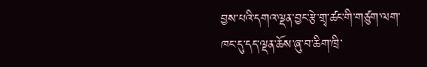བྱས་པའི་དགའ་ལྡན་བྱང་རྩེ་གྲྭ་ཚང་གི་གཙུག་ལག་ཁང་དུ་དད་ལྡན་ཆོས་ཞུ་བ་ཆིག་ཁྲི་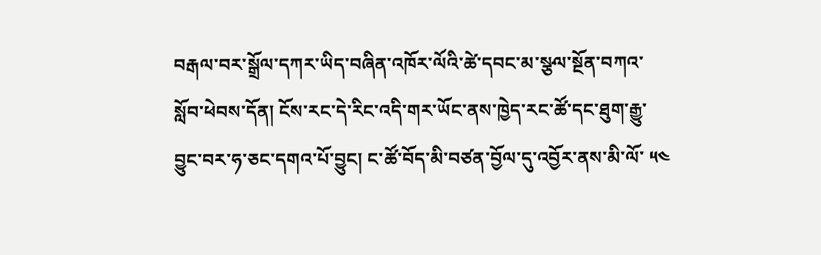བརྒལ་བར་སྒྲོལ་དཀར་ཡིད་བཞིན་འཁོར་ལོའི་ཚེ་དབང་མ་སྩལ་སྔོན་བཀའ་སློབ་ཕེབས་དོན། ངོས་རང་དེ་རིང་འདི་གར་ཡོང་ནས་ཁྱེད་རང་ཚོ་དང་ཐུག་རྒྱུ་བྱུང་བར་ཧ་ཅང་དགའ་པོ་བྱུང། ང་ཚོ་བོད་མི་བཙན་བྱོལ་དུ་འབྱོར་ནས་མི་ལོ་ ༥༤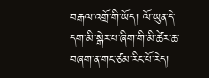བརྒལ་འགྲོ་གི་ཡོད། ལོ་ཡུན་དེ་དག་མི་སྒེར་པ་ཞིག་གི་མི་ཚེར་ཆ་བཞག་ན་གང་ཙམ་རིང་པོ་རེད།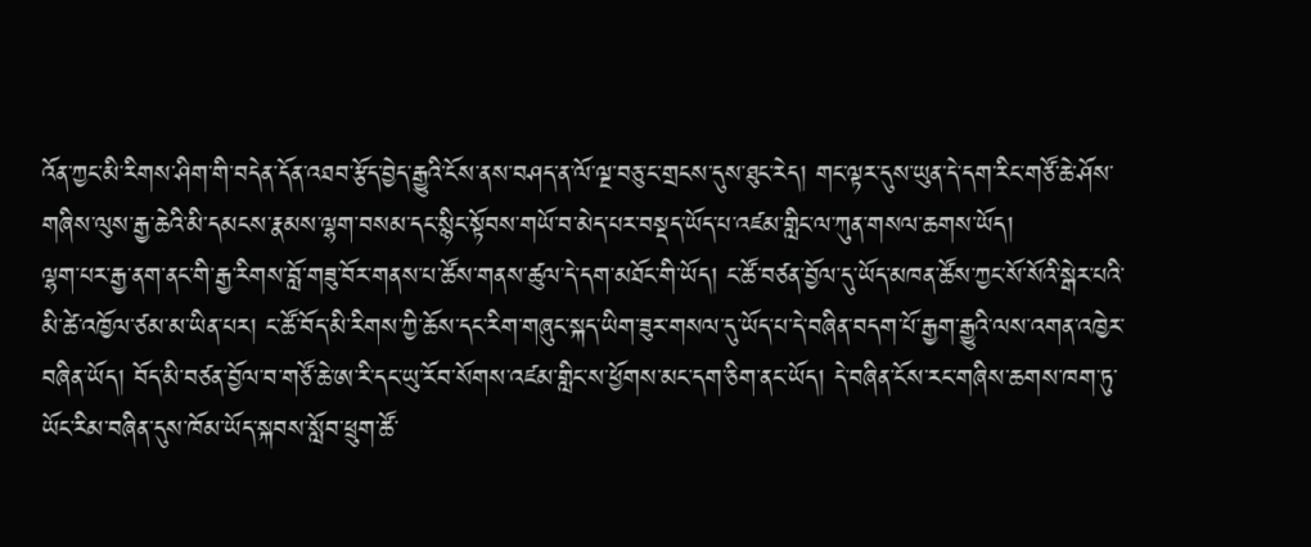འོན་ཀྱང་མི་རིགས་ཤིག་གི་བདེན་དོན་འཐབ་རྩོད་བྱེད་རྒྱུའི་ངོས་ནས་བཤད་ན་ལོ་ལྔ་བཅུ་ང་གྲངས་དུས་ཐུང་རེད། གང་ལྟར་དུས་ཡུན་དེ་དག་རིང་གཙོ་ཆེ་ཤོས་གཞིས་ལུས་རྒྱ་ཆེའི་མི་དམངས་རྣམས་ལྷག་བསམ་དང་སྙིང་སྟོབས་གཡོ་བ་མེད་པར་བསྡད་ཡོད་པ་འཛམ་གླིང་ལ་ཀུན་གསལ་ཆགས་ཡོད།
ལྷག་པར་རྒྱ་ནག་ནང་གི་རྒྱ་རིགས་བློ་གཟུ་བོར་གནས་པ་ཚོས་གནས་ཚུལ་དེ་དག་མཐོང་གི་ཡོད། ང་ཚོ་བཙན་བྱོལ་དུ་ཡོད་མཁན་ཚོས་ཀྱང་སོ་སོའི་སྒེར་པའི་མི་ཚེ་འཁྱོལ་ཙམ་མ་ཡིན་པར། ང་ཚོ་བོད་མི་རིགས་ཀྱི་ཆོས་དང་རིག་གཞུང་སྐད་ཡིག་ཟུར་གསལ་དུ་ཡོད་པ་དེ་བཞིན་བདག་པོ་རྒྱག་རྒྱུའི་ལས་འགན་འཁྱེར་བཞིན་ཡོད། བོད་མི་བཙན་བྱོལ་བ་གཙོ་ཆེ་ཨ་རི་དང་ཡུ་རོབ་སོགས་འཛམ་གླིང་ས་ཕྱོགས་མང་དག་ཅིག་ནང་ཡོད། དེ་བཞིན་ངོས་རང་གཞིས་ཆགས་ཁག་ཏུ་ཡོང་རིམ་བཞིན་དུས་ཁོམ་ཡོད་སྐབས་སློབ་ཕྲུག་ཚོ་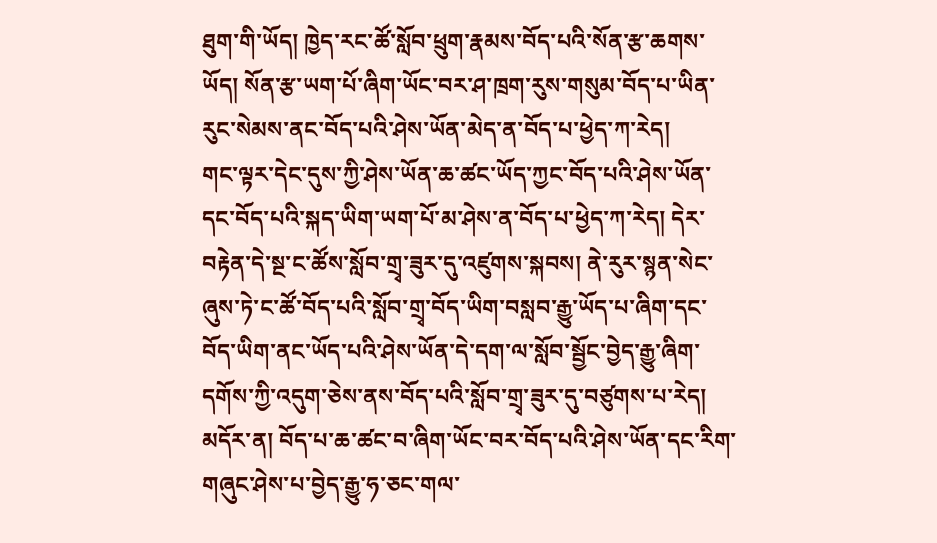ཐུག་གི་ཡོད། ཁྱེད་རང་ཚོ་སློབ་ཕྲུག་རྣམས་བོད་པའི་སོན་རྩ་ཆགས་ཡོད། སོན་རྩ་ཡག་པོ་ཞིག་ཡོང་བར་ཤ་ཁྲག་རུས་གསུམ་བོད་པ་ཡིན་རུང་སེམས་ནང་བོད་པའི་ཤེས་ཡོན་མེད་ན་བོད་པ་ཕྱེད་ཀ་རེད།
གང་ལྟར་དེང་དུས་ཀྱི་ཤེས་ཡོན་ཆ་ཚང་ཡོད་ཀྱང་བོད་པའི་ཤེས་ཡོན་དང་བོད་པའི་སྐད་ཡིག་ཡག་པོ་མ་ཤེས་ན་བོད་པ་ཕྱེད་ཀ་རེད། དེར་བརྟེན་དེ་སྔ་ང་ཚོས་སློབ་གྲྭ་ཟུར་དུ་འཛུགས་སྐབས། ནེ་རུར་སྙན་སེང་ཞུས་ཏེ་ང་ཚོ་བོད་པའི་སློབ་གྲྭ་བོད་ཡིག་བསླབ་རྒྱུ་ཡོད་པ་ཞིག་དང་བོད་ཡིག་ནང་ཡོད་པའི་ཤེས་ཡོན་དེ་དག་ལ་སློབ་སྦྱོང་བྱེད་རྒྱུ་ཞིག་དགོས་ཀྱི་འདུག་ཅེས་ནས་བོད་པའི་སློབ་གྲྭ་ཟུར་དུ་བཙུགས་པ་རེད། མདོར་ན། བོད་པ་ཆ་ཚང་བ་ཞིག་ཡོང་བར་བོད་པའི་ཤེས་ཡོན་དང་རིག་གཞུང་ཤེས་པ་བྱེད་རྒྱུ་ཧ་ཅང་གལ་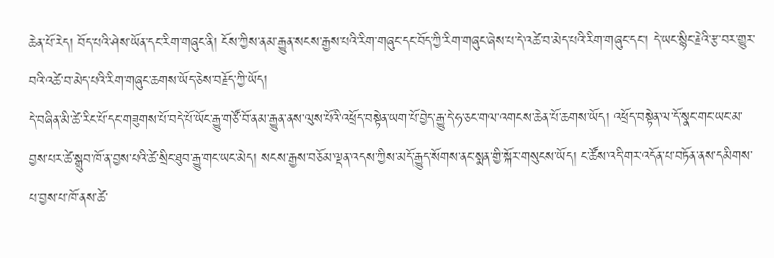ཆེན་པོ་རེད། བོད་པའི་ཤེས་ཡོན་དང་རིག་གཞུང་ནི། ངོས་ཀྱིས་ནམ་རྒྱུན་སངས་རྒྱས་པའི་རིག་གཞུང་དང་བོད་ཀྱི་རིག་གཞུང་ཞེས་པ་དེ་འཚེ་བ་མེད་པའི་རིག་གཞུང་དང་། དེ་ཡང་སྙིང་རྗེའི་རྩ་བར་གྱུར་བའི་འཚེ་བ་མེད་པའི་རིག་གཞུང་ཆགས་ཡོད་ཅེས་བརྗོད་ཀྱི་ཡོད།
དེ་བཞིན་མི་ཚེ་རིང་པོ་དང་གཟུགས་པོ་བདེ་པོ་ཡོང་རྒྱུ་གཙོ་བོ་ནམ་རྒྱུན་ནས་ལུས་པོའི་འཕྲོད་བསྟེན་ཡག་པོ་བྱེད་རྒྱུ་དེ་ཧ་ཅང་གལ་འགངས་ཆེན་པོ་ཆགས་ཡོད། འཕྲོད་བསྟེན་ལ་དོ་སྣང་གང་ཡང་མ་བྱས་པར་ཚེ་སྒྲུབ་ཁོ་ན་བྱས་པའི་ཚེ་སྲིང་ཐུབ་རྒྱུ་གང་ཡང་མེད། སངས་རྒྱས་བཅོམ་ལྡན་འདས་ཀྱིས་མདོ་རྒྱུད་སོགས་ནང་སྨན་གྱི་སྐོར་གསུངས་ཡོད། ང་ཚོས་འདི་གར་འདོན་པ་བཏོན་ནས་དམིགས་པ་བྱས་པ་ཁོ་ནས་ཚེ་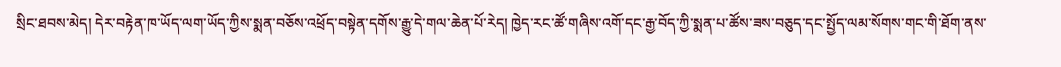སྲིང་ཐབས་མེད། དེར་བརྟེན་ཁ་ཡོད་ལག་ཡོད་ཀྱིས་སྨན་བཅོས་འཕྲོད་བསྟེན་དགོས་རྒྱུ་དེ་གལ་ཆེན་པོ་རེད། ཁྱེད་རང་ཚོ་གཞིས་འགོ་དང་རྒྱ་བོད་ཀྱི་སྨན་པ་ཚོས་ཟས་བཅུད་དང་སྤྱོད་ལམ་སོགས་གང་གི་ཐོག་ནས་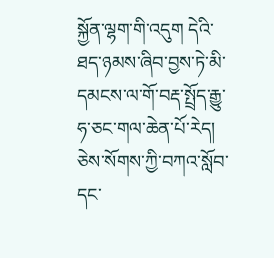སྐྱོན་ལྷག་གི་འདུག དེའི་ཐད་ཉམས་ཞིབ་བྱས་ཏེ་མི་དམངས་ལ་གོ་བརྡ་སྤྲོད་རྒྱུ་ཧ་ཅང་གལ་ཆེན་པོ་རེད། ཅེས་སོགས་ཀྱི་བཀའ་སློབ་དང་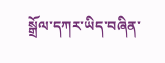སྒྲོལ་དཀར་ཡིད་བཞིན་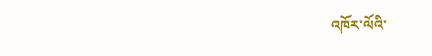འཁོར་ལོའི་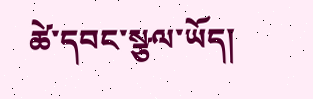ཚེ་དབང་སྩལ་ཡོད།